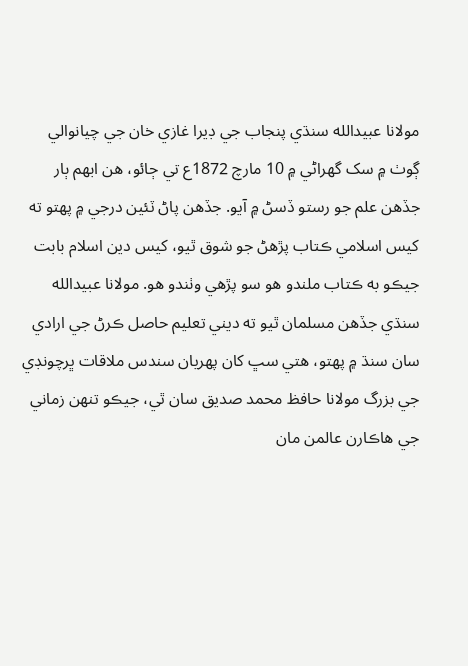مولانا عبيدالله سنڌي پنجاب جي ڊيرا غازي خان جي چيانوالي ڳوٺ ۾ سک گهراڻي ۾ 10 مارچ 1872ع تي ڄائو، هن ابهم ٻار جڏهن علم جو رستو ڏسڻ ۾ آيو. جڏهن پاڻ ٽئين درجي ۾ پهتو ته کيس اسلامي ڪتاب پڙهڻ جو شوق ٿيو، کيس دين اسلام بابت جيڪو به ڪتاب ملندو هو سو پڙهي وٺندو هو. مولانا عبيدالله سنڌي جڏهن مسلمان ٿيو ته ديني تعليم حاصل ڪرڻ جي ارادي سان سنڌ ۾ پهتو، هتي سڀ کان پهريان سندس ملاقات ڀرچونڊي جي بزرگ مولانا حافظ محمد صديق سان ٿي، جيڪو تنهن زماني جي هاڪارن عالمن مان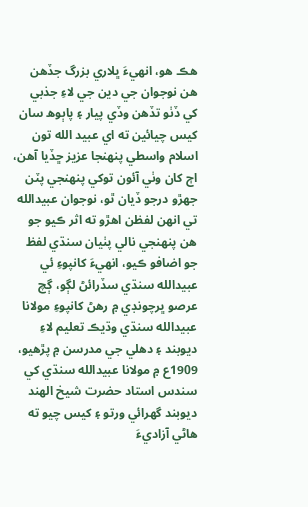هڪ هو، انهيءَ ڀلاري بزرگ جڏهن هن نوجوان جي دين جي لاءِ جذبي کي ڏٺو تڏهن وڏي پيار ۽ پاٻوھ سان کيس چيائين ته اي عبيد الله تون اسلام واسطي پنهنجا عزيز ڇڏيا آهن، اڄ کان وٺي آئون توکي پنهنجي پٽن جهڙو درجو ڏيان ٿو، نوجوان عبيدالله تي انهن لفظن اهڙو ته اثر ڪيو جو هن پنهنجي نالي پٺيان سنڌي لفظ جو اضافو ڪيو، انهيءَ کانپوءِ ئي عبيدالله سنڌي سڏرائڻ لڳو، ڳچ عرصو ڀرچونڊي ۾ رهڻ کانپوءِ مولانا عبيدالله سنڌي وڌيڪ تعليم لاءِ ديوبند ۽ دهلي جي مدرسن ۾ پڙهيو، 1909ع ۾ مولانا عبيدالله سنڌي کي سندس استاد حضرت شيخ الهند ديوبند گهرائي ورتو ۽ کيس چيو ته هاڻي آزاديءَ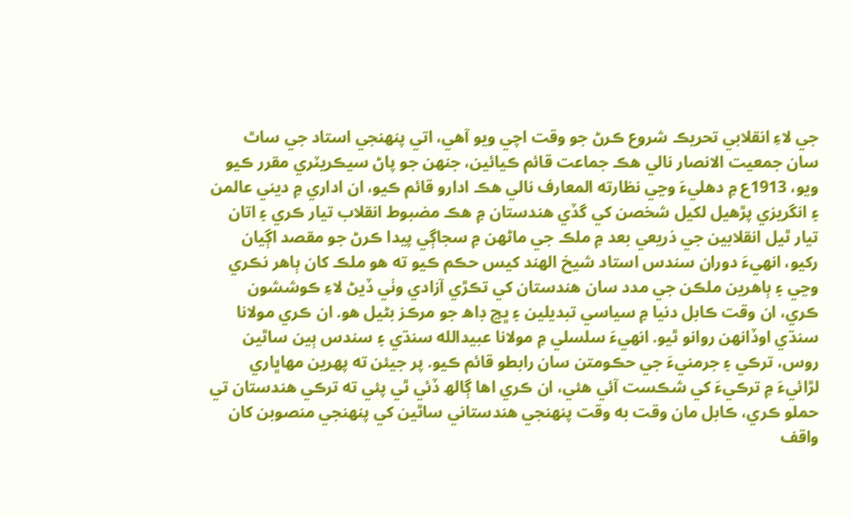جي لاءِ انقلابي تحريڪ شروع ڪرڻ جو وقت اچي ويو آهي، اتي پنهنجي استاد جي ساٿ سان جمعيت الانصار نالي هڪ جماعت قائم ڪيائين، جنهن جو پاڻ سيڪريٽري مقرر ڪيو ويو، 1913ع ۾ دهليءَ وڃي نظارته المعارف نالي هڪ ادارو قائم ڪيو، ان اداري ۾ ديني عالمن ۽ انگريزي پڙهيل لکيل شخصن کي گڏي هندستان ۾ هڪ مضبوط انقلاب تيار ڪري ۽ اتان تيار ٿيل انقلابين جي ذريعي بعد ۾ ملڪ جي ماڻهن ۾ سجاڳي پيدا ڪرڻ جو مقصد اڳيان رکيو، انهيءَ دوران سندس استاد شيخ الهند کيس حڪم ڪيو ته هو ملڪ کان ٻاهر نڪري وڃي ۽ ٻاهرين ملڪن جي مدد سان هندستان کي تڪڙي آزادي وٺي ڏيڻ لاءِ ڪوششون ڪري، ان وقت ڪابل دنيا ۾ سياسي تبديلين ۽ ڀڃ ڊاھ جو مرڪز بڻيل هو. ان ڪري مولانا سنڌي اوڏانهن روانو ٿيو. انهيءَ سلسلي ۾ مولانا عبيدالله سنڌي ۽ سندس ٻين ساٿين روس، ترڪي ۽ جرمنيءَ جي حڪومتن سان رابطو قائم ڪيو. پر جيئن ته پهرين مهاڀاري لڙائيءَ ۾ ترڪيءَ کي شڪست آئي هئي، ان ڪري اها ڳالھ ڏئي ٿي پئي ته ترڪي هندستان تي حملو ڪري، ڪابل مان وقت به وقت پنهنجي هندستاني ساٿين کي پنهنجي منصوبن کان واقف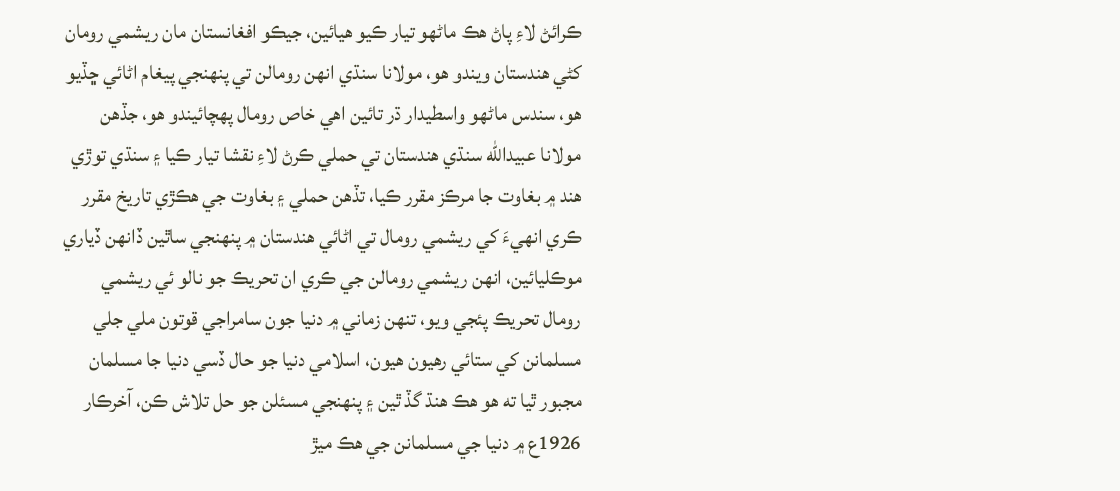ڪرائڻ لاءِ پاڻ هڪ ماڻهو تيار ڪيو هيائين، جيڪو افغانستان مان ريشمي رومان کڻي هندستان ويندو هو، مولانا سنڌي انهن رومالن تي پنهنجي پيغام اڻائي ڇڏيو هو، سندس ماڻهو واسطيدار ڌر تائين اهي خاص رومال پهچائيندو هو، جڏهن مولانا عبيدالله سنڌي هندستان تي حملي ڪرڻ لاءِ نقشا تيار ڪيا ۽ سنڌي توڙي هند ۾ بغاوت جا مرڪز مقرر ڪيا، تڏهن حملي ۽ بغاوت جي هڪڙي تاريخ مقرر ڪري انهيءَ کي ريشمي رومال تي اڻائي هندستان ۾ پنهنجي ساٿين ڏانهن ڏياري موڪليائين، انهن ريشمي رومالن جي ڪري ان تحريڪ جو نالو ئي ريشمي رومال تحريڪ پئجي ويو، تنهن زماني ۾ دنيا جون سامراجي قوتون ملي جلي مسلمانن کي ستائي رهيون هيون، اسلامي دنيا جو حال ڏسي دنيا جا مسلمان مجبور ٿيا ته هو هڪ هنڌ گڏ ٿين ۽ پنهنجي مسئلن جو حل تلاش ڪن، آخرڪار 1926ع ۾ دنيا جي مسلمانن جي هڪ ميڙ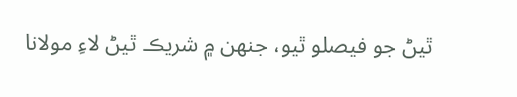ٿيڻ جو فيصلو ٿيو، جنهن ۾ شريڪ ٿيڻ لاءِ مولانا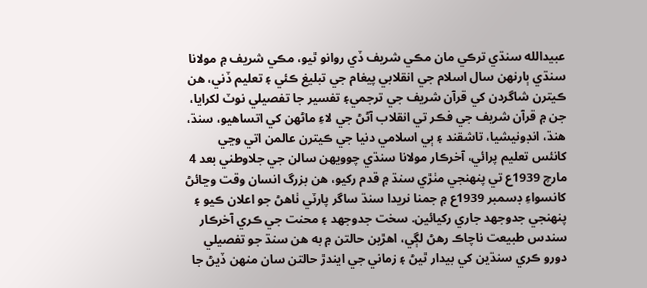عبيدالله سنڌي ترڪي مان مڪي شريف ڏي روانو ٿيو، مڪي شريف ۾ مولانا سنڌي ٻارنهن سال اسلام جي انقلابي پيغام جي تبليغ ڪئي ۽ تعليم ڏني، هن ڪيترن شاگردن کي قرآن شريف جي ترجمي۽ تفسير جا تفصيلي نوٽ لکرايا، جن ۾ قرآن شريف جي فڪر تي انقلاب آڻڻ جي لاءِ ماڻهن کي اتساهيو، سنڌ، هنڌ، انڊونيشيا، تاشقند ۽ ٻي اسلامي دنيا جي ڪيترن عالمن اتي وڃي کانئس تعليم پرائي، آخرڪار مولانا سنڌي چوويهن سالن جي جلاوطني بعد 4 مارچ 1939ع تي پنهنجي مٺڙي سنڌ ۾ قدم رکيو، هن بزرگ انسان وقت وڃائڻ کانسواءِ ڊسمبر 1939ع ۾ جمنا نريدا سنڌ ساگر پارٽي ٺاهڻ جو اعلان ڪيو ۽ پنهنجي جدوجهد جاري رکيائين. سخت جدوجهد ۽ محنت جي ڪري آخرڪار سندس طبيعت ناچاڪ رهڻ لڳي، اهڙين حالتن ۾ به هن سنڌ جو تفصيلي دورو ڪري سنڌين کي بيدار ٿيڻ ۽ زماني جي ايندڙ حالتن سان منهن ڏيڻ جا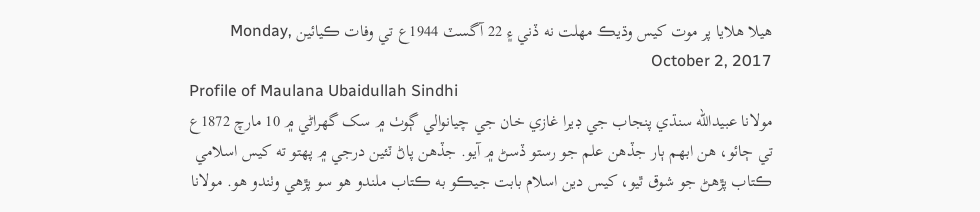هيلا هلايا پر موت کيس وڌيڪ مهلت نه ڏني ۽ 22 آگسٽ 1944ع تي وفات ڪيائين Monday, October 2, 2017
Profile of Maulana Ubaidullah Sindhi
مولانا عبيدالله سنڌي پنجاب جي ڊيرا غازي خان جي چيانوالي ڳوٺ ۾ سک گهراڻي ۾ 10 مارچ 1872ع تي ڄائو، هن ابهم ٻار جڏهن علم جو رستو ڏسڻ ۾ آيو. جڏهن پاڻ ٽئين درجي ۾ پهتو ته کيس اسلامي ڪتاب پڙهڻ جو شوق ٿيو، کيس دين اسلام بابت جيڪو به ڪتاب ملندو هو سو پڙهي وٺندو هو. مولانا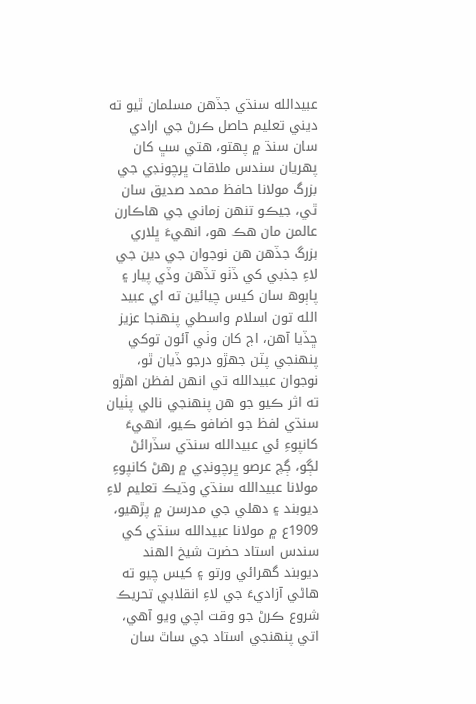عبيدالله سنڌي جڏهن مسلمان ٿيو ته ديني تعليم حاصل ڪرڻ جي ارادي سان سنڌ ۾ پهتو، هتي سڀ کان پهريان سندس ملاقات ڀرچونڊي جي بزرگ مولانا حافظ محمد صديق سان ٿي، جيڪو تنهن زماني جي هاڪارن عالمن مان هڪ هو، انهيءَ ڀلاري بزرگ جڏهن هن نوجوان جي دين جي لاءِ جذبي کي ڏٺو تڏهن وڏي پيار ۽ پاٻوھ سان کيس چيائين ته اي عبيد الله تون اسلام واسطي پنهنجا عزيز ڇڏيا آهن، اڄ کان وٺي آئون توکي پنهنجي پٽن جهڙو درجو ڏيان ٿو، نوجوان عبيدالله تي انهن لفظن اهڙو ته اثر ڪيو جو هن پنهنجي نالي پٺيان سنڌي لفظ جو اضافو ڪيو، انهيءَ کانپوءِ ئي عبيدالله سنڌي سڏرائڻ لڳو، ڳچ عرصو ڀرچونڊي ۾ رهڻ کانپوءِ مولانا عبيدالله سنڌي وڌيڪ تعليم لاءِ ديوبند ۽ دهلي جي مدرسن ۾ پڙهيو، 1909ع ۾ مولانا عبيدالله سنڌي کي سندس استاد حضرت شيخ الهند ديوبند گهرائي ورتو ۽ کيس چيو ته هاڻي آزاديءَ جي لاءِ انقلابي تحريڪ شروع ڪرڻ جو وقت اچي ويو آهي، اتي پنهنجي استاد جي ساٿ سان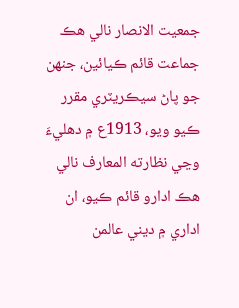جمعيت الانصار نالي هڪ جماعت قائم ڪيائين، جنهن جو پاڻ سيڪريٽري مقرر ڪيو ويو، 1913ع ۾ دهليءَ وڃي نظارته المعارف نالي هڪ ادارو قائم ڪيو، ان اداري ۾ ديني عالمن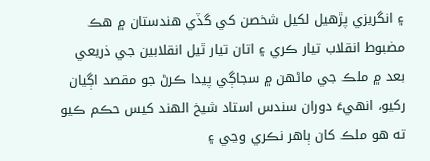۽ انگريزي پڙهيل لکيل شخصن کي گڏي هندستان ۾ هڪ مضبوط انقلاب تيار ڪري ۽ اتان تيار ٿيل انقلابين جي ذريعي بعد ۾ ملڪ جي ماڻهن ۾ سجاڳي پيدا ڪرڻ جو مقصد اڳيان رکيو، انهيءَ دوران سندس استاد شيخ الهند کيس حڪم ڪيو ته هو ملڪ کان ٻاهر نڪري وڃي ۽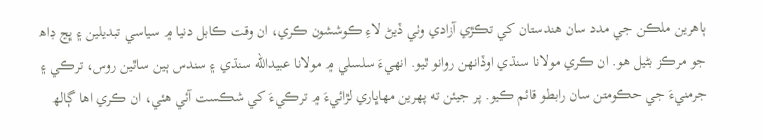ٻاهرين ملڪن جي مدد سان هندستان کي تڪڙي آزادي وٺي ڏيڻ لاءِ ڪوششون ڪري، ان وقت ڪابل دنيا ۾ سياسي تبديلين ۽ ڀڃ ڊاھ جو مرڪز بڻيل هو. ان ڪري مولانا سنڌي اوڏانهن روانو ٿيو. انهيءَ سلسلي ۾ مولانا عبيدالله سنڌي ۽ سندس ٻين ساٿين روس، ترڪي ۽ جرمنيءَ جي حڪومتن سان رابطو قائم ڪيو. پر جيئن ته پهرين مهاڀاري لڙائيءَ ۾ ترڪيءَ کي شڪست آئي هئي، ان ڪري اها ڳالھ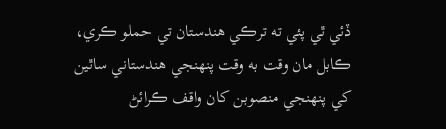ڏئي ٿي پئي ته ترڪي هندستان تي حملو ڪري، ڪابل مان وقت به وقت پنهنجي هندستاني ساٿين کي پنهنجي منصوبن کان واقف ڪرائڻ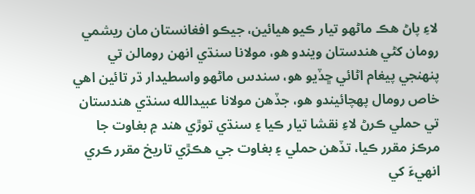لاءِ پاڻ هڪ ماڻهو تيار ڪيو هيائين، جيڪو افغانستان مان ريشمي رومان کڻي هندستان ويندو هو، مولانا سنڌي انهن رومالن تي پنهنجي پيغام اڻائي ڇڏيو هو، سندس ماڻهو واسطيدار ڌر تائين اهي خاص رومال پهچائيندو هو، جڏهن مولانا عبيدالله سنڌي هندستان تي حملي ڪرڻ لاءِ نقشا تيار ڪيا ۽ سنڌي توڙي هند ۾ بغاوت جا مرڪز مقرر ڪيا، تڏهن حملي ۽ بغاوت جي هڪڙي تاريخ مقرر ڪري انهيءَ کي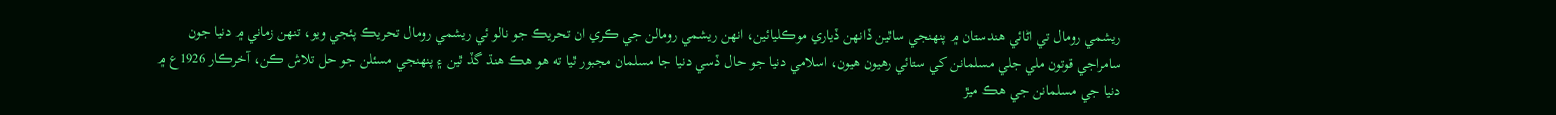ريشمي رومال تي اڻائي هندستان ۾ پنهنجي ساٿين ڏانهن ڏياري موڪليائين، انهن ريشمي رومالن جي ڪري ان تحريڪ جو نالو ئي ريشمي رومال تحريڪ پئجي ويو، تنهن زماني ۾ دنيا جون سامراجي قوتون ملي جلي مسلمانن کي ستائي رهيون هيون، اسلامي دنيا جو حال ڏسي دنيا جا مسلمان مجبور ٿيا ته هو هڪ هنڌ گڏ ٿين ۽ پنهنجي مسئلن جو حل تلاش ڪن، آخرڪار 1926ع ۾ دنيا جي مسلمانن جي هڪ ميڙ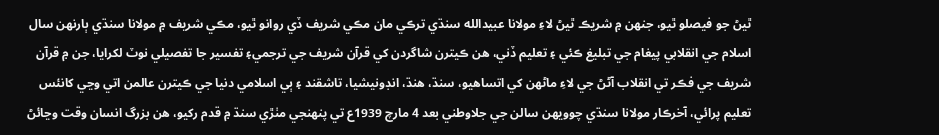ٿيڻ جو فيصلو ٿيو، جنهن ۾ شريڪ ٿيڻ لاءِ مولانا عبيدالله سنڌي ترڪي مان مڪي شريف ڏي روانو ٿيو، مڪي شريف ۾ مولانا سنڌي ٻارنهن سال اسلام جي انقلابي پيغام جي تبليغ ڪئي ۽ تعليم ڏني، هن ڪيترن شاگردن کي قرآن شريف جي ترجمي۽ تفسير جا تفصيلي نوٽ لکرايا، جن ۾ قرآن شريف جي فڪر تي انقلاب آڻڻ جي لاءِ ماڻهن کي اتساهيو، سنڌ، هنڌ، انڊونيشيا، تاشقند ۽ ٻي اسلامي دنيا جي ڪيترن عالمن اتي وڃي کانئس تعليم پرائي، آخرڪار مولانا سنڌي چوويهن سالن جي جلاوطني بعد 4 مارچ 1939ع تي پنهنجي مٺڙي سنڌ ۾ قدم رکيو، هن بزرگ انسان وقت وڃائڻ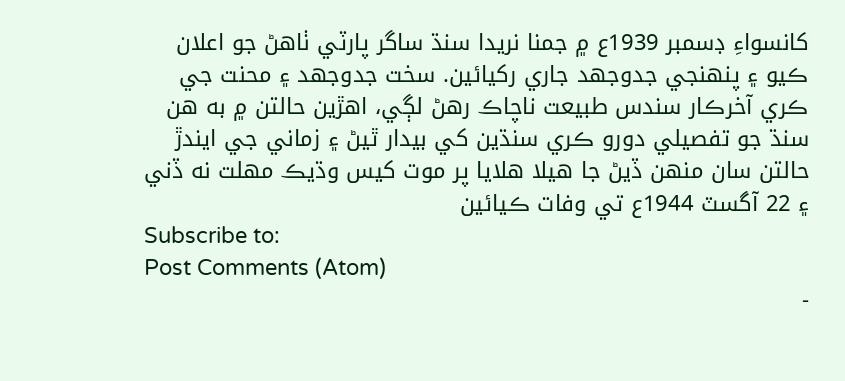کانسواءِ ڊسمبر 1939ع ۾ جمنا نريدا سنڌ ساگر پارٽي ٺاهڻ جو اعلان ڪيو ۽ پنهنجي جدوجهد جاري رکيائين. سخت جدوجهد ۽ محنت جي ڪري آخرڪار سندس طبيعت ناچاڪ رهڻ لڳي، اهڙين حالتن ۾ به هن سنڌ جو تفصيلي دورو ڪري سنڌين کي بيدار ٿيڻ ۽ زماني جي ايندڙ حالتن سان منهن ڏيڻ جا هيلا هلايا پر موت کيس وڌيڪ مهلت نه ڏني ۽ 22 آگسٽ 1944ع تي وفات ڪيائين
Subscribe to:
Post Comments (Atom)
-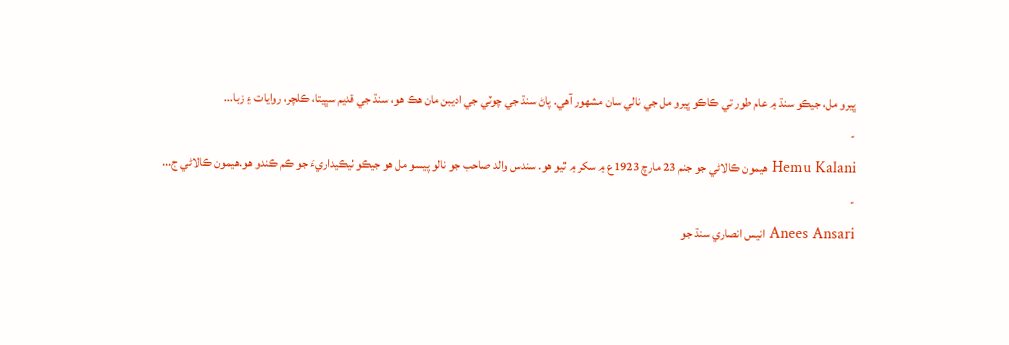ڀيرو مل، جيڪو سنڌ ۾ عام طور تي ڪاڪو ڀيرو مل جي نالي سان مشهور آهي. پاڻ سنڌ جي چوٽي جي اديبن مان هڪ هو، سنڌ جي قديم سڀيتا، ڪلچر، روايات ۽ زبا...
-
Hemu Kalani هيمون ڪالاڻي جو جنم 23 مارچ 1923ع ۾ سکر ۾ ٿيو هو. سندس والد صاحب جو نالو پيسو مل هو جيڪو ٺيڪيداريءَ جو ڪم ڪندو هو.هيمون ڪالاڻي ج...
-
Anees Ansari انيس انصاري سنڌ جو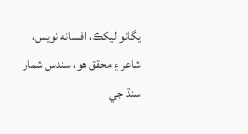يگانو ليکڪ، افسانه نويس، شاعر ۽ محقق هو، سندس شمار سنڌ جي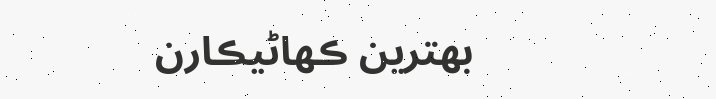بهترين ڪهاڻيڪارن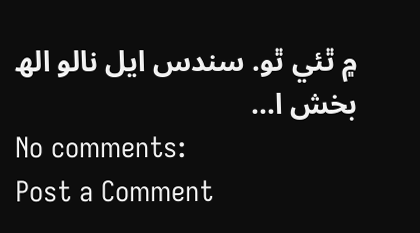۾ ٿئي ٿو. سندس ايل نالو الھ بخش ا...
No comments:
Post a Comment